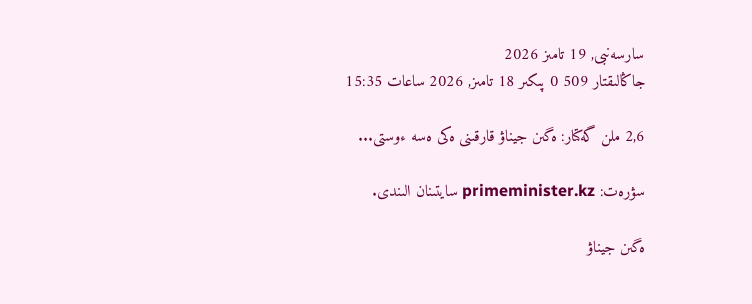سارسەنبى, 19 تامىز 2026
جاڭالىقتار 509 0 پىكىر 18 تامىز, 2026 ساعات 15:35

2,6 ملن گەكتار: ەگىن جيناۋ قارقىنى ەكى ەسە ءوستى...

سۋرەت: primeminister.kz سايتىنان الىندى.

ەگىن جيناۋ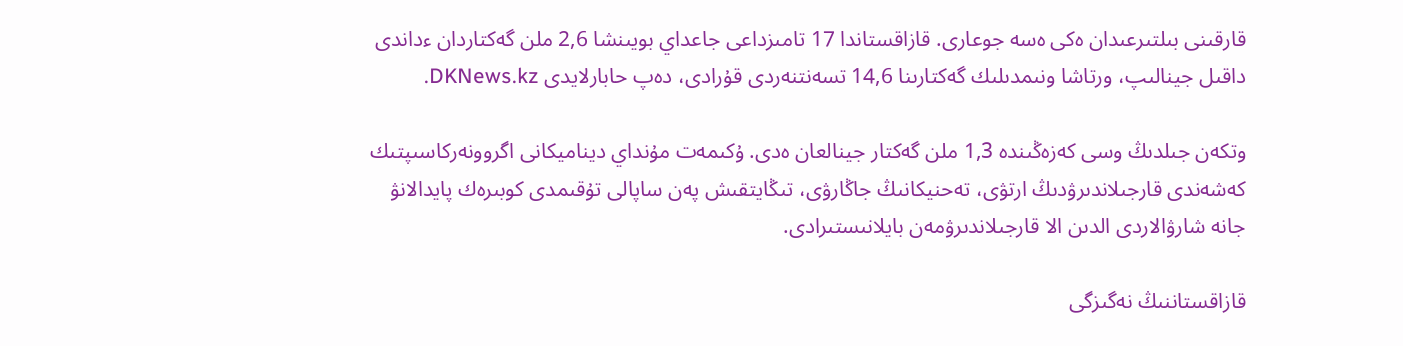قارقىنى بىلتىرعىدان ەكى ەسە جوعارى. قازاقستاندا 17 تامىزداعى جاعداي بويىنشا 2,6 ملن گەكتاردان ءداندى داقىل جينالىپ، ورتاشا ونىمدىلىك گەكتارىنا 14,6 تسەنتنەردى قۇرادى، دەپ حابارلايدى DKNews.kz.

وتكەن جىلدىڭ وسى كەزەڭىندە 1,3 ملن گەكتار جينالعان ەدى. ۇكىمەت مۇنداي ديناميكانى اگروونەركاسىپتىك كەشەندى قارجىلاندىرۋدىڭ ارتۋى، تەحنيكانىڭ جاڭارۋى، تىڭايتقىش پەن ساپالى تۇقىمدى كوبىرەك پايدالانۋ جانە شارۋالاردى الدىن الا قارجىلاندىرۋمەن بايلانىستىرادى.

قازاقستاننىڭ نەگىزگى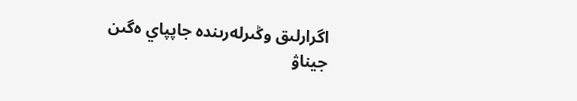اگرارلىق وڭىرلەرىندە جاپپاي ەگىن جيناۋ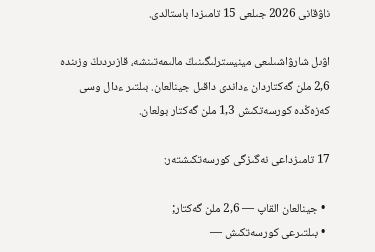ناۋقانى 2026 جىلعى 15 تامىزدا باستالدى.

اۋىل شارۋاشىلىعى مينيسترلىگىنىڭ مالىمەتىنشە، قازىردىڭ وزىندە 2,6 ملن گەكتاردان ءداندى داقىل جينالعان. بىلتىر ءدال وسى كەزەڭدە كورسەتكىش 1,3 ملن گەكتار بولعان.

17 تامىزداعى نەگىزگى كورسەتكىشتەر:

  • جينالعان القاپ — 2,6 ملن گەكتار;
  • بىلتىرعى كورسەتكىش —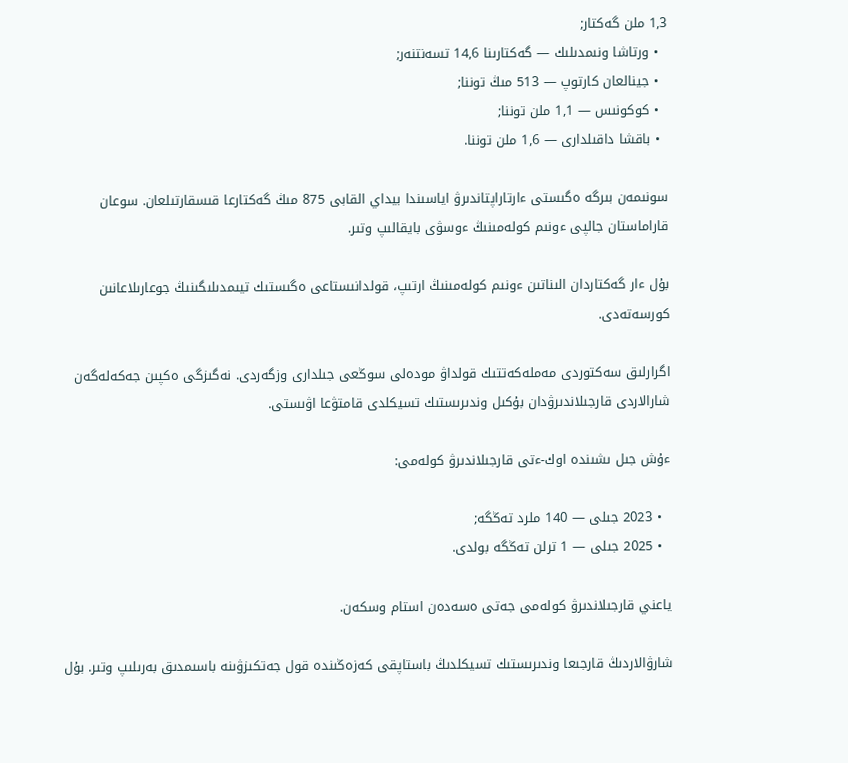1,3 ملن گەكتار;
  • ورتاشا ونىمدىلىك — گەكتارىنا 14,6 تسەنتنەر;
  • جينالعان كارتوپ — 513 مىڭ توننا;
  • كوكونىس — 1,1 ملن توننا;
  • باقشا داقىلدارى — 1,6 ملن توننا.

سونىمەن بىرگە ەگىستى ءارتاراپتاندىرۋ اياسىندا بيداي القابى 875 مىڭ گەكتارعا قىسقارتىلعان. سوعان قاراماستان جالپى ءونىم كولەمىنىڭ ءوسۋى بايقالىپ وتىر.

بۇل ءار گەكتاردان الىناتىن ءونىم كولەمىنىڭ ارتىپ، قولدانىستاعى ەگىستىك تيىمدىلىگىنىڭ جوعارىلاعانىن كورسەتەدى.

اگرارلىق سەكتوردى مەملەكەتتىك قولداۋ مودەلى سوڭعى جىلدارى وزگەردى. نەگىزگى ەكپىن جەكەلەگەن شارالاردى قارجىلاندىرۋدان بۇكىل وندىرىستىك تسيكلدى قامتۋعا اۋىستى.

ءۇش جىل ىشىندە اوك-ءتى قارجىلاندىرۋ كولەمى:

  • 2023 جىلى — 140 ملرد تەڭگە;
  • 2025 جىلى — 1 ترلن تەڭگە بولدى.

ياعني قارجىلاندىرۋ كولەمى جەتى ەسەدەن استام وسكەن.

شارۋالاردىڭ قارجىعا وندىرىستىك تسيكلدىڭ باستاپقى كەزەڭىندە قول جەتكىزۋىنە باسىمدىق بەرىلىپ وتىر. بۇل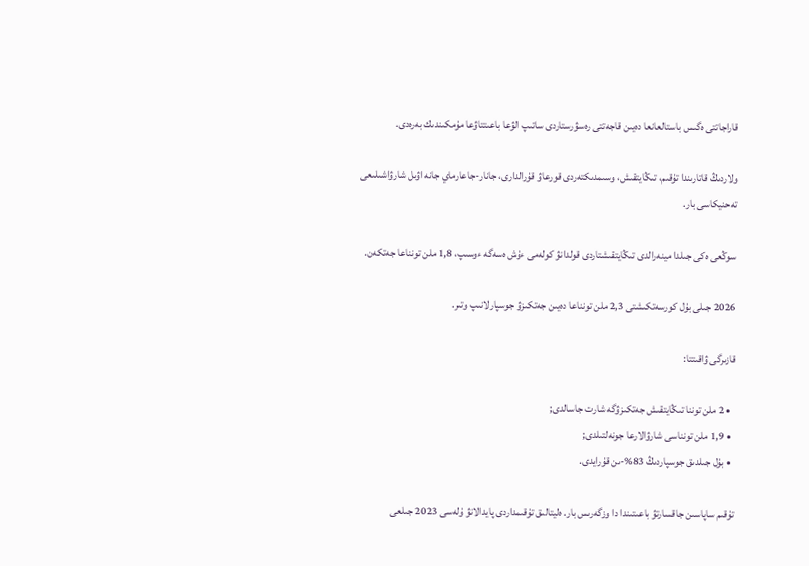قاراجاتتى ەگىس باستالعانعا دەيىن قاجەتتى رەسۋرستاردى ساتىپ الۋعا باعىتتاۋعا مۇمكىندىك بەرەدى.

ولاردىڭ قاتارىندا تۇقىم، تىڭايتقىش، وسىمدىكتەردى قورعاۋ قۇرالدارى، جانار-جاعارماي جانە اۋىل شارۋاشىلىعى تەحنيكاسى بار.

سوڭعى ەكى جىلدا مينەرالدى تىڭايتقىشتاردى قولدانۋ كولەمى ءۇش ەسەگە ءوسىپ، 1,8 ملن تونناعا جەتكەن.

2026 جىلى بۇل كورسەتكىشتى 2,3 ملن تونناعا دەيىن جەتكىزۋ جوسپارلانىپ وتىر.

قازىرگى ۋاقىتتا:

  • 2 ملن توننا تىڭايتقىش جەتكىزۋگە شارت جاسالدى;
  • 1,9 ملن تونناسى شارۋالارعا جونەلتىلدى;
  • بۇل جىلدىق جوسپاردىڭ 83%-ىن قۇرايدى.

تۇقىم ساپاسىن جاقسارتۋ باعىتىندا دا وزگەرىس بار. ەليتالىق تۇقىمداردى پايدالانۋ ۇلەسى 2023 جىلعى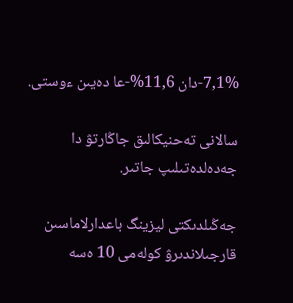7,1%-دان 11,6%-عا دەيىن ءوستى.

سالانى تەحنيكالىق جاڭارتۋ دا جەدەلدەتىلىپ جاتىر.

جەڭىلدىكتى ليزينگ باعدارلاماسىن قارجىلاندىرۋ كولەمى 10 ەسە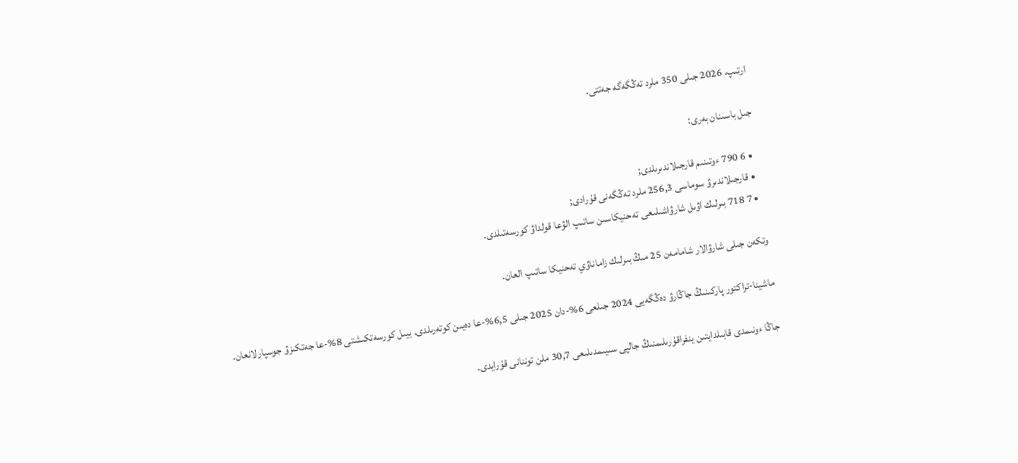ارتىپ، 2026 جىلى 350 ملرد تەڭگەگە جەتتى.

جىل باسىنان بەرى:

  • 6 790 ءوتىنىم قارجىلاندىرىلدى;
  • قارجىلاندىرۋ سوماسى 256,3 ملرد تەڭگەنى قۇرادى;
  • 7 718 بىرلىك اۋىل شارۋاشىلىعى تەحنيكاسىن ساتىپ الۋعا قولداۋ كورسەتىلدى.

وتكەن جىلى شارۋالار شامامەن 25 مىڭ بىرلىك زاماناۋي تەحنيكا ساتىپ العان.

ماشينا-تراكتور پاركىنىڭ جاڭارۋ دەڭگەيى 2024 جىلعى 6%-دان 2025 جىلى 6,5%-عا دەيىن كوتەرىلدى. بيىل كورسەتكىشتى 8%-عا جەتكىزۋ جوسپارلانعان.

جاڭا ءونىمدى قابىلدايتىن ينفراقۇرىلىمنىڭ جالپى سىيىمدىلىعى 30,7 ملن توننانى قۇرايدى.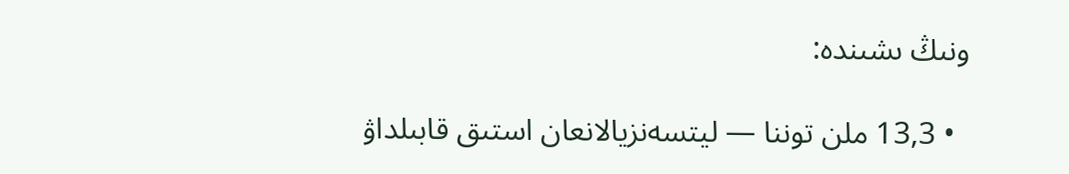ونىڭ ىشىندە:

  • 13,3 ملن توننا — ليتسەنزيالانعان استىق قابىلداۋ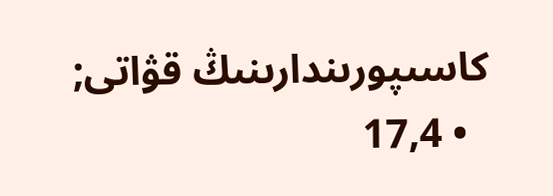كاسىپورىندارىنىڭ قۋاتى;
  • 17,4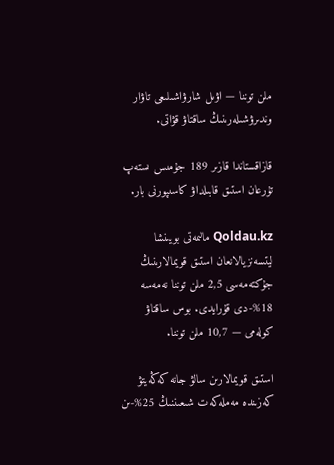ملن توننا — اۋىل شارۋاشىلىعى تاۋار وندىرۋشىلەرىنىڭ ساقتاۋ قۋاتى.

قازاقستاندا قازىر 189 جۇمىس ىستەپ تۇرعان استىق قابىلداۋ كاسىپورنى بار.

Qoldau.kz مالىمەتى بويىنشا ليتسەنزيالانعان استىق قويمالارىنىڭ جۇكتەمەسى 2,5 ملن توننا نەمەسە 18%-دى قۇرايدى. بوس ساقتاۋ كولەمى — 10,7 ملن توننا.

استىق قويمالارىن سالۋ جانە كەڭەيتۋ كەزىندە مەملەكەت شىعىننىڭ 25%-ىن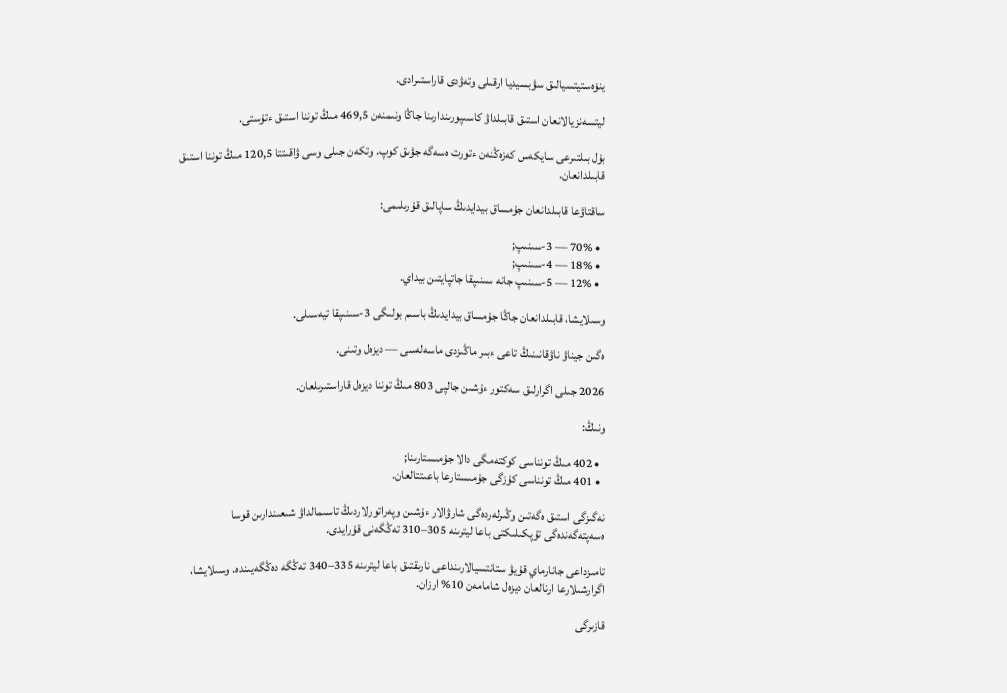ينۆەستيتسيالىق سۋبسيديا ارقىلى وتەۋدى قاراستىرادى.

ليتسەنزيالانعان استىق قابىلداۋ كاسىپورىندارىنا جاڭا ونىمنەن 469,5 مىڭ توننا استىق ءتۇستى.

بۇل بىلتىرعى سايكەس كەزەڭنەن ءتورت ەسەگە جۋىق كوپ. وتكەن جىلى وسى ۋاقىتتا 120,5 مىڭ توننا استىق قابىلدانعان.

ساقتاۋعا قابىلدانعان جۇمساق بيدايدىڭ ساپالىق قۇرىلىمى:

  • 70% — 3-سىنىپ;
  • 18% — 4-سىنىپ;
  • 12% — 5-سىنىپ جانە سىنىپقا جاتپايتىن بيداي.

وسىلايشا، قابىلدانعان جاڭا جۇمساق بيدايدىڭ باسىم بولىگى 3-سىنىپقا تيەسىلى.

ەگىن جيناۋ ناۋقانىنىڭ تاعى ءبىر ماڭىزدى ماسەلەسى — ديزەل وتىنى.

2026 جىلى اگرارلىق سەكتور ءۇشىن جالپى 803 مىڭ توننا ديزەل قاراستىرىلعان.

ونىڭ:

  • 402 مىڭ تونناسى كوكتەمگى دالا جۇمىستارىنا;
  • 401 مىڭ تونناسى كۇزگى جۇمىستارعا باعىتتالعان.

نەگىزگى استىق ەگەتىن وڭىرلەردەگى شارۋالار ءۇشىن وپەراتورلاردىڭ تاسىمالداۋ شىعىندارىن قوسا ەسەپتەگەندەگى تۇپكىلىكتى باعا ليترىنە 305–310 تەڭگەنى قۇرايدى.

تامىزداعى جانارماي قۇيۋ ستانتسيالارىنداعى نارىقتىق باعا ليترىنە 335–340 تەڭگە دەڭگەيىندە. وسىلايشا، اگرارشىلارعا ارنالعان ديزەل شامامەن 10% ارزان.

قازىرگى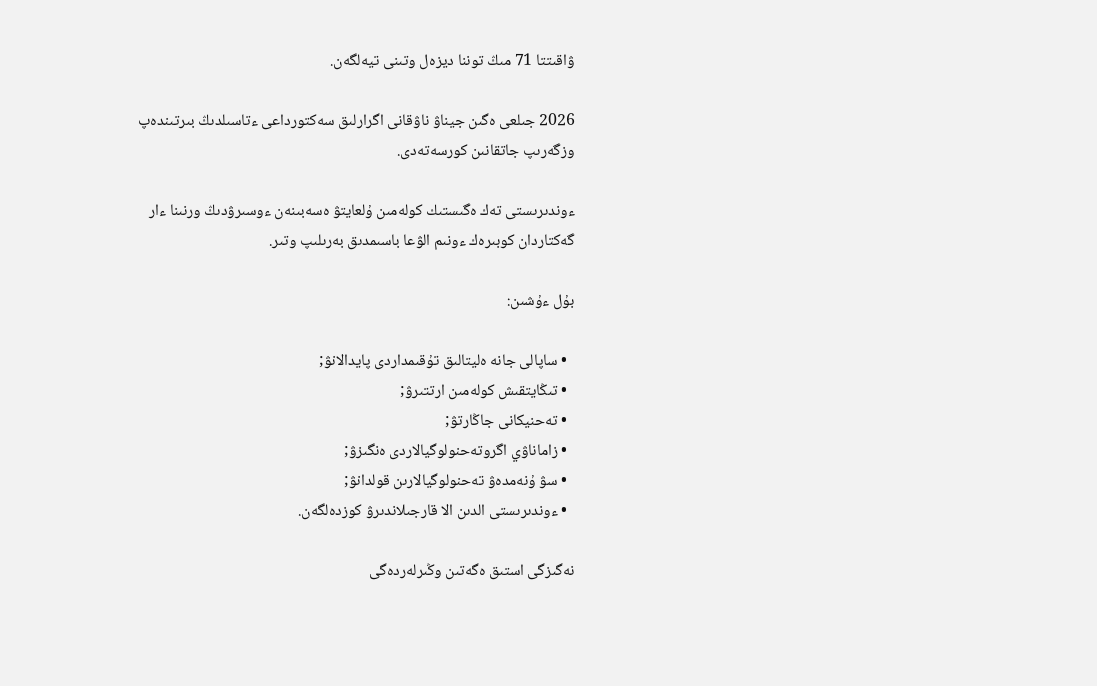ۋاقىتتا 71 مىڭ توننا ديزەل وتىنى تيەلگەن.

2026 جىلعى ەگىن جيناۋ ناۋقانى اگرارلىق سەكتورداعى ءتاسىلدىڭ بىرتىندەپ وزگەرىپ جاتقانىن كورسەتەدى.

ءوندىرىستى تەك ەگىستىك كولەمىن ۇلعايتۋ ەسەبىنەن ءوسىرۋدىڭ ورنىنا ءار گەكتاردان كوبىرەك ءونىم الۋعا باسىمدىق بەرىلىپ وتىر.

بۇل ءۇشىن:

  • ساپالى جانە ەليتالىق تۇقىمداردى پايدالانۋ;
  • تىڭايتقىش كولەمىن ارتتىرۋ;
  • تەحنيكانى جاڭارتۋ;
  • زاماناۋي اگروتەحنولوگيالاردى ەنگىزۋ;
  • سۋ ۇنەمدەۋ تەحنولوگيالارىن قولدانۋ;
  • ءوندىرىستى الدىن الا قارجىلاندىرۋ كوزدەلگەن.

نەگىزگى استىق ەگەتىن وڭىرلەردەگى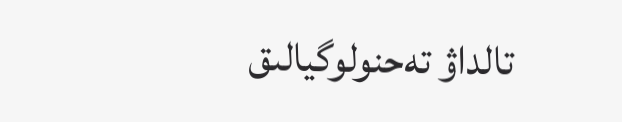تالداۋ تەحنولوگيالىق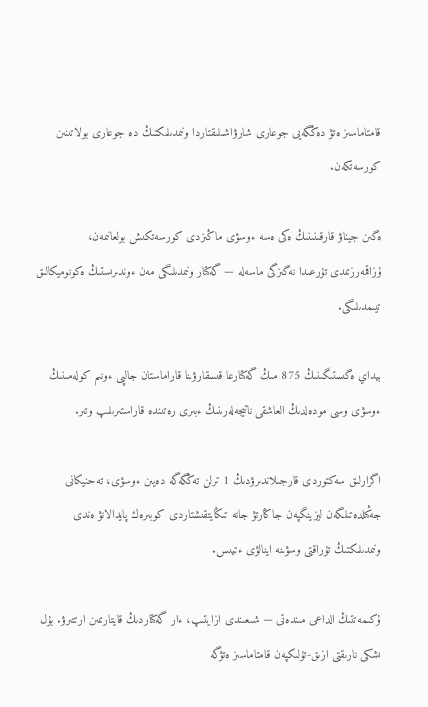قامتاماسىز ەتۋ دەڭگەيى جوعارى شارۋاشىلىقتاردا ونىمدىلىكتىڭ دە جوعارى بولاتىنىن كورسەتكەن.

ەگىن جيناۋ قارقىنىنىڭ ەكى ەسە ءوسۋى ماڭىزدى كورسەتكىش بولعانىمەن، ۇزاقمەرزىمدى تۇرعىدا نەگىزگى ماسەلە — گەكتار ونىمدىلىگى مەن ءوندىرىستىڭ ەكونوميكالىق تيىمدىلىگى.

بيداي ەگىستىگىنىڭ 875 مىڭ گەكتارعا قىسقارۋىنا قاراماستان جالپى ءونىم كولەمىنىڭ ءوسۋى وسى مودەلدىڭ العاشقى ناتيجەلەرىنىڭ ءبىرى رەتىندە قاراستىرىلىپ وتىر.

اگرارلىق سەكتوردى قارجىلاندىرۋدىڭ 1 ترلن تەڭگەگە دەيىن ءوسۋى، تەحنيكانى جەڭىلدەتىلگەن ليزينگپەن جاڭارتۋ جانە تىڭايتقىشتاردى كوبىرەك پايدالانۋ ەندى ونىمدىلىكتىڭ تۇراقتى وسۋىنە اينالۋى ءتيىس.

ۇكىمەتتىڭ الداعى مىندەتى — شىعىندى ازايتىپ، ءار گەكتاردىڭ قايتارىمىن ارتتىرۋ. بۇل ىشكى نارىقتى ازىق-تۇلىكپەن قامتاماسىز ەتۋگە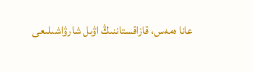عانا ەمەس، قازاقستاننىڭ اۋىل شارۋاشىلىعى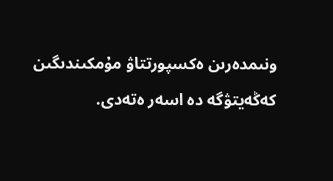ونىمدەرىن ەكسپورتتاۋ مۇمكىندىگىن كەڭەيتۋگە دە اسەر ەتەدى.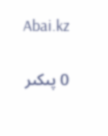Abai.kz

0 پىكىر